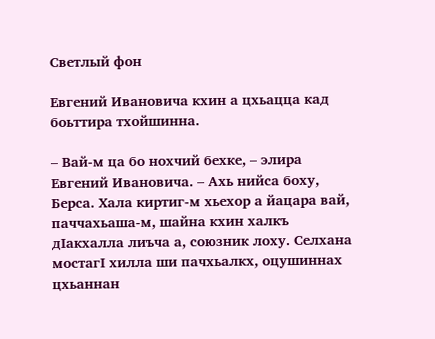Светлый фон

Евгений Ивановича кхин а цхьацца кад боьттира тхойшинна.

– Вай-м ца бо нохчий бехке, – элира Евгений Ивановича. – Ахь нийса боху, Берса. Хала киртиг-м хьехор а йацара вай, паччахьаша-м, шайна кхин халкъ дIакхалла лиъча а, союзник лоху. Селхана мостагI хилла ши пачхьалкх, оцушиннах цхьаннан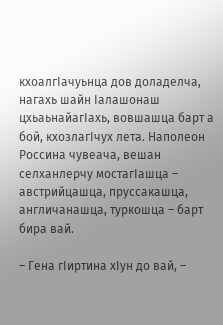кхоалгIачуьнца дов доладелча, нагахь шайн Iалашонаш цхьаьнайагIахь, вовшашца барт а бой, кхозлагIчух лета. Наполеон Россина чувеача, вешан селханлерчу мостагIашца – австрийцашца, пруссакашца, англичанашца, туркошца – барт бира вай.

– Гена гIиртина хIун до вай, –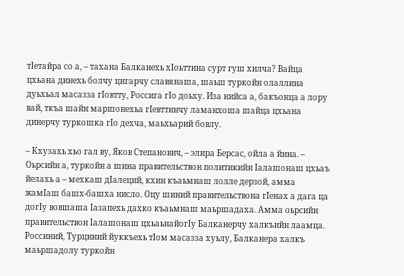тIетайра со а, – тахана Балканехь хIоьттина сурт гуш хилча? Вайца цхьана динехь болчу цигарчу славянаша, шаьш туркойн олаллина дуьхьал масазза гIовтту, Россига гIо доьху. Иза нийса а, бакъонца а лору вай, ткъа шайн маршонехьа гIевттинчу ламанхоша шайца цхьана динерчу туркошка гIо дехча, маьхьарий бовлу.

– Кхузахь хьо гал ву, Яков Степанович, – элира Берсас, ойла а йина. – Оьрсийн а, туркойн а шина правительствон политикийн Iалашонаш цхьаъ йелахь а – мехкаш дIалеций, кхин къаьмнаш лолле дерзой, амма жамIаш башх-башха нисло. Оцу шиний правительствона гIенах а дага ца догIу вовшаша Iазапехь дахко къаьмнаш маьршадаха. Амма оьрсийн правительствон Iалашонаш цхьаьнайогIу Балканерчу халкъийн лаамца. Россиний, Турциний йуккъехь тIом масазза хуьлу, Балканера халкъ маьршадолу туркойн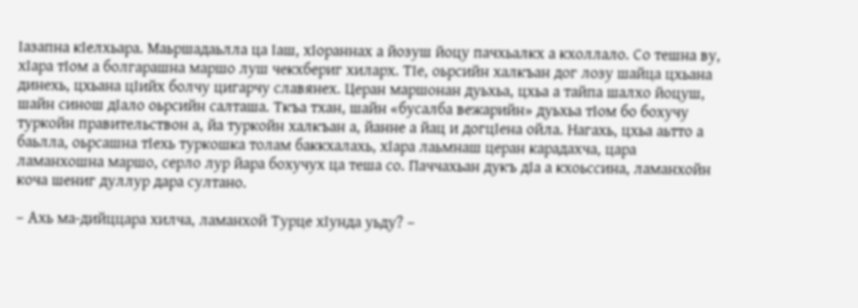Iазапна кIелхьара. Маьршадаьлла ца Iаш, хIораннах а йозуш йоцу пачхьалкх а кхоллало. Со тешна ву, хIара тIом а болгарашна маршо луш чекхбериг хиларх. ТIе, оьрсийн халкъан дог лозу шайца цхьана динехь, цхьана цIийх болчу цигарчу славянех. Церан маршонан дуьхьа, цхьа а тайпа шалхо йоцуш, шайн синош дIало оьрсийн салташа. Ткъа тхан, шайн «бусалба вежарийн» дуьхьа тIом бо бохучу туркойн правительствон а, йа туркойн халкъан а, йанне а йац и догцIена ойла. Нагахь, цхьа аьтто а баьлла, оьрсашна тIехь туркошка толам баккхалахь, хIара лаьмнаш церан карадахча, цара ламанхошна маршо, серло лур йара бохучух ца теша со. Паччахьан дукъ дIа а кхоьссина, ламанхойн коча шениг дуллур дара султано.

– Ахь ма-дийццара хилча, ламанхой Турце хIунда уьду? –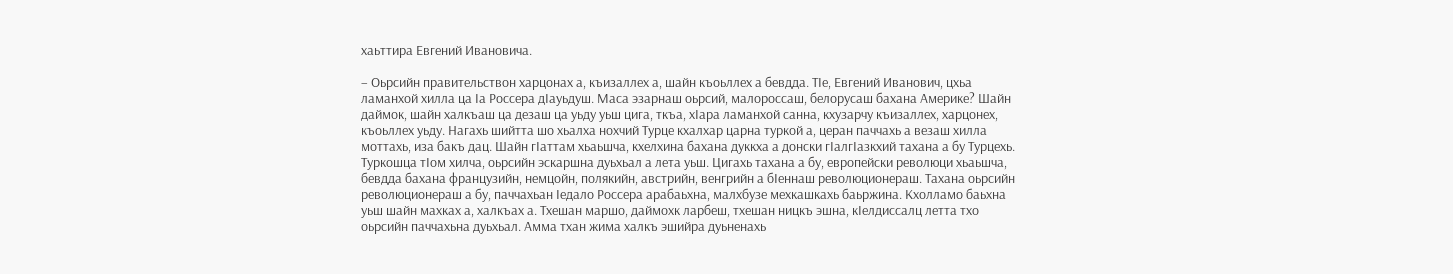хаьттира Евгений Ивановича.

– Оьрсийн правительствон харцонах а, къизаллех а, шайн къоьллех а бевдда. ТIе, Евгений Иванович, цхьа ламанхой хилла ца Iа Россера дIауьдуш. Маса эзарнаш оьрсий, малороссаш, белорусаш бахана Америке? Шайн даймок, шайн халкъаш ца дезаш ца уьду уьш цига, ткъа, хIара ламанхой санна, кхузарчу къизаллех, харцонех, къоьллех уьду. Нагахь шийтта шо хьалха нохчий Турце кхалхар царна туркой а, церан паччахь а везаш хилла моттахь, иза бакъ дац. Шайн гIаттам хьаьшча, кхелхина бахана дуккха а донски гIалгIазкхий тахана а бу Турцехь. Туркошца тIом хилча, оьрсийн эскаршна дуьхьал а лета уьш. Цигахь тахана а бу, европейски революци хьаьшча, бевдда бахана французийн, немцойн, полякийн, австрийн, венгрийн а бIеннаш революционераш. Тахана оьрсийн революционераш а бу, паччахьан Iедало Россера арабаьхна, малхбузе мехкашкахь баьржина. Кхолламо баьхна уьш шайн махках а, халкъах а. Тхешан маршо, даймохк ларбеш, тхешан ницкъ эшна, кIелдиссалц летта тхо оьрсийн паччахьна дуьхьал. Амма тхан жима халкъ эшийра дуьненахь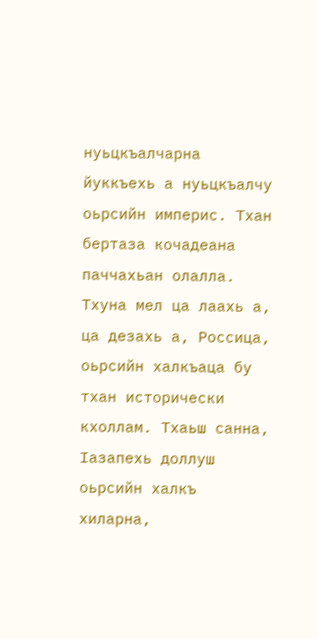нуьцкъалчарна йуккъехь а нуьцкъалчу оьрсийн империс. Тхан бертаза кочадеана паччахьан олалла. Тхуна мел ца лаахь а, ца дезахь а, Россица, оьрсийн халкъаца бу тхан исторически кхоллам. Тхаьш санна, Iазапехь доллуш оьрсийн халкъ хиларна,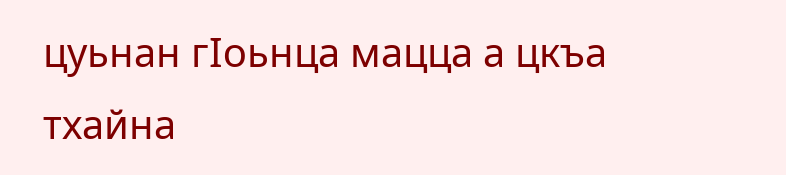цуьнан гIоьнца мацца а цкъа тхайна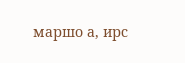маршо а, ирс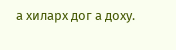а хиларх дог а доху.